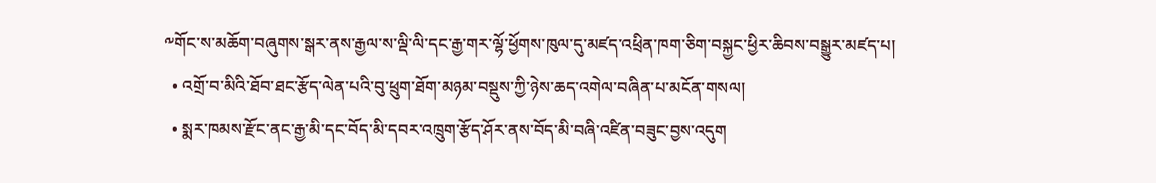༸གོང་ས་མཆོག་བཞུགས་སྒར་ནས་རྒྱལ་ས་ལྡི་ལི་དང་རྒྱ་གར་ལྷོ་ཕྱོགས་ཁུལ་དུ་མཛད་འཕྲིན་ཁག་ཅིག་བསྐྱང་ཕྱིར་ཆིབས་བསྒྱུར་མཛད་པ།
  • འགྲོ་བ་མིའི་ཐོབ་ཐང་རྩོད་ལེན་པའི་བུ་ཕྲུག་ཐོག་མཉམ་བསྡུས་ཀྱི་ཉེས་ཆད་འགེལ་བཞིན་པ་མངོན་གསལ།
  • སྨར་ཁམས་རྫོང་ནང་རྒྱ་མི་དང་བོད་མི་དབར་འཁྲུག་རྩོད་ཤོར་ནས་བོད་མི་བཞི་འཛིན་བཟུང་བྱས་འདུག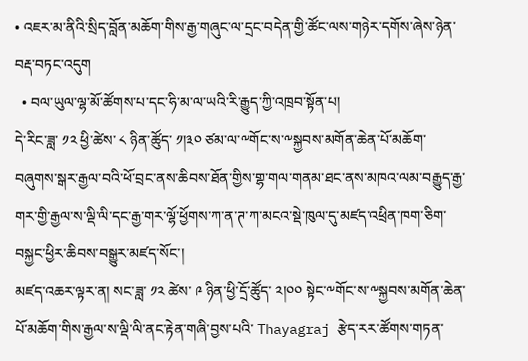• འཇར་མ་ནིའི་སྲིད་བློན་མཆོག་གིས་རྒྱ་གཞུང་ལ་དྲང་བདེན་གྱི་ཚོང་ལས་གཉེར་དགོས་ཞེས་ཉེན་བརྡ་བཏང་འདུག
  • བལ་ཡུལ་ལྷ་མོ་ཚོགས་པ་དང་ཧི་མ་ལ་ཡའི་རི་རྒྱུད་ཀྱི་འཁྲབ་སྟོན་པ།
དེ་རིང་ཟླ་ ༡༢ ཕྱི་ཚེས་ ༨ ཉིན་ཚོུད་ ༡།༣༠ ཙམ་ལ་༸གོང་ས་༸སྐྱབས་མགོན་ཆེན་པོ་མཆོག་བཞུགས་སྒར་རྒྱལ་བའི་ཕོ་བྲང་ནས་ཆིབས་ཐོན་གྱིས་གྷ་གལ་གནམ་ཐང་ནས་མཁའ་ལམ་བརྒྱུད་རྒྱ་གར་གྱི་རྒྱལ་ས་ལྡི་ལི་དང་རྒྱ་གར་ལྷོ་ཕྱོགས་ཀ་ན་ཊ་ཀ་མངའ་སྡེ་ཁུལ་དུ་མཛད་འཕྲིན་ཁག་ཅིག་བསྐྱང་ཕྱིར་ཆིབས་བསྒྱུར་མཛད་སོང་།
མཛད་འཆར་ལྟར་ན། སང་ཟླ་ ༡༢ ཚེས་ ༩ ཉིན་ཕྱི་དྲོ་ཚོུད་ ༢།༠༠ སྟེང་༸གོང་ས་༸སྐྱབས་མགོན་ཆེན་པོ་མཆོག་གིས་རྒྱལ་ས་ལྡི་ལི་ནང་རྟེན་གཞི་བྱས་པའི་ Thayagraj རྩེད་རར་ཚོགས་གཏན་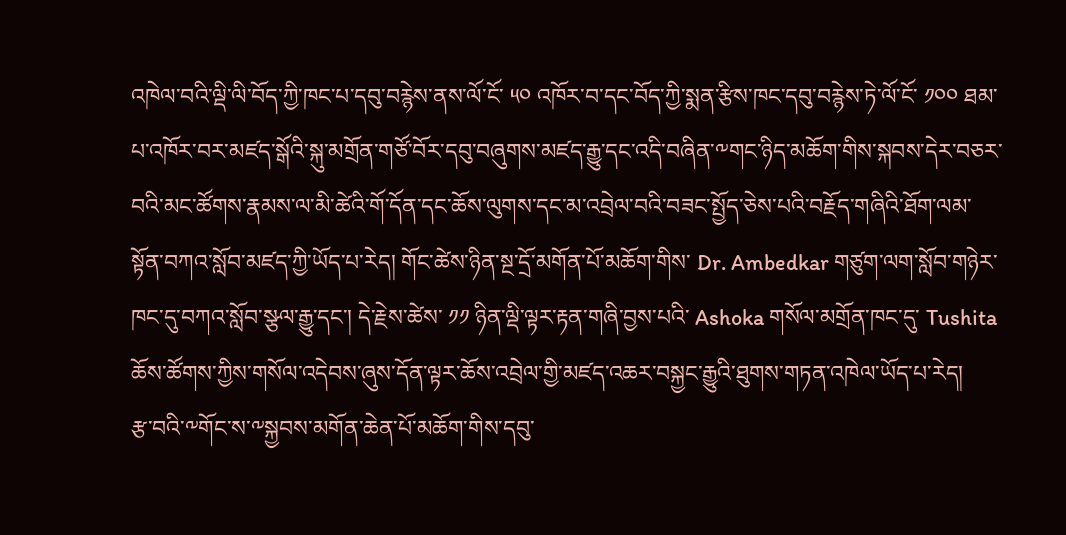འཁེལ་བའི་ལྡི་ལི་བོད་ཀྱི་ཁང་པ་དབུ་བརྙེས་ནས་ལོ་ངོ་ ༥༠ འཁོར་བ་དང་བོད་ཀྱི་སྨན་རྩིས་ཁང་དབུ་བརྙེས་ཏེ་ལོ་ངོ་ ༡༠༠ ཐམ་པ་འཁོར་བར་མཛད་སྒོའི་སྐུ་མགྲོན་གཙོ་བོར་དབུ་བཞུགས་མཛད་རྒྱུ་དང་འདི་བཞིན་༸གང་ཉིད་མཆོག་གིས་སྐབས་དེར་བཅར་བའི་མང་ཚོགས་རྣམས་ལ་མི་ཚེའི་གོ་དོན་དང་ཆོས་ལུགས་དང་མ་འབྲེལ་བའི་བཟང་སྤྱོད་ཅེས་པའི་བརྗོད་གཞིའི་ཐོག་ལམ་སྟོན་བཀའ་སློབ་མཛད་ཀྱི་ཡོད་པ་རེད། གོང་ཚེས་ཉིན་སྔ་དྲོ་མགོན་པོ་མཆོག་གིས་ Dr. Ambedkar གཙུག་ལག་སློབ་གཉེར་ཁང་དུ་བཀའ་སློབ་སྩལ་རྒྱུ་དང་། དེ་རྗེས་ཚེས་ ༡༡ ཉིན་ལྡི་ལྟར་རྟན་གཞི་བྱས་པའི་ Ashoka གསོལ་མགྲོན་ཁང་དུ་ Tushita ཆོས་ཚོགས་ཀྱིས་གསོལ་འདེབས་ཞུས་དོན་ལྟར་ཆོས་འབྲེལ་གྱི་མཛད་འཆར་བསྐྱང་རྒྱུའི་ཐུགས་གཏན་འཁེལ་ཡོད་པ་རེད།
རྩ་བའི་༸གོང་ས་༸སྐྱབས་མགོན་ཆེན་པོ་མཆོག་གིས་དབུ་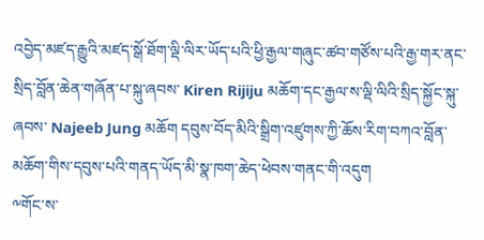འབྱེད་མཛད་རྒྱུའི་མཛད་སྒོ་ཐོག་ལྡི་ལིར་ཡོད་པའི་ཕྱི་རྒྱལ་གཞུང་ཚབ་གཙོས་པའི་རྒྱ་གར་ནང་སྲིད་བློན་ཆེན་གཞོན་པ་སྐུ་ཞབས་ Kiren Rijiju མཆོག་དང་རྒྱལ་ས་ལྡི་ལིའི་སྲིད་སྐྱོང་སྐུ་ཞབས་ Najeeb Jung མཆོག དབུས་བོད་མིའི་སྒྲིག་འཛུགས་ཀྱི་ཆོས་རིག་བཀའ་བློན་མཆོག་གིས་དབུས་པའི་གནད་ཡོད་མི་སྣ་ཁག་ཆེད་ཕེབས་གནང་གི་འདུག
༸གོང་ས་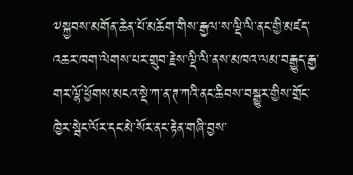༸སྐྱབས་མགོན་ཆེན་པོ་མཆོག་གིས་རྒྱལ་ས་ལྡི་ལི་ནང་གྱི་མཛད་འཆར་ཁག་ལེགས་པར་གྲུབ་རྗེས་ལྡི་ལི་ནས་མཁའ་ལམ་བརྒྱུད་རྒྱ་གར་ལྷོ་ཕྱོགས་མངའ་སྡེ་ཀ་ན་ཊ་ཀའི་ནང་ཆིབས་བསྒྱུར་གྱིས་གྲོང་ཁྱེར་སྦེང་ལོར་དང་མེ་སོར་ནང་རྟེན་གཞི་བྱས་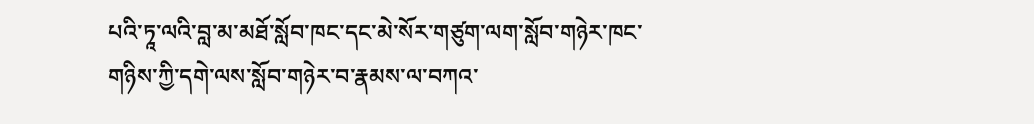པའི་ཏཱ་ལའི་བླ་མ་མཐོ་སློབ་ཁང་དང་མེ་སོར་གཙུག་ལག་སློབ་གཉེར་ཁང་གཉིས་ཀྱི་དགེ་ལས་སློབ་གཉེར་བ་རྣམས་ལ་བཀའ་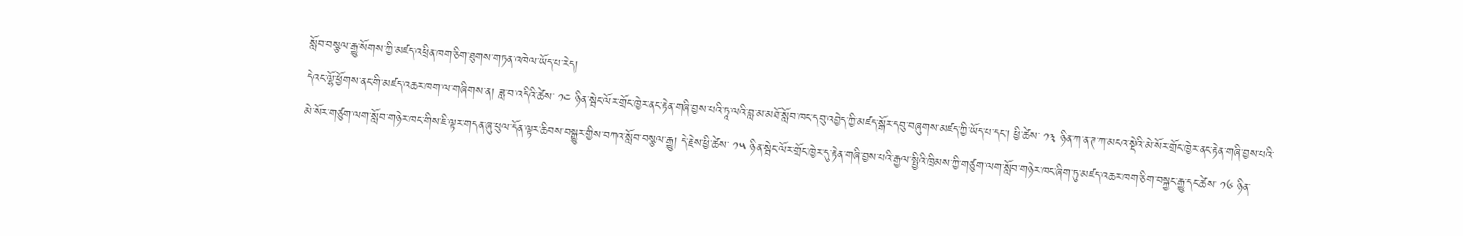སློབ་བསྩལ་རྒྱུ་སོགས་ཀྱི་མཛད་འཕྲིན་ཁག་ཅིག་ཐུགས་གཏན་འཁེལ་ཡོད་པ་རེད།
དེའང་ལྷོ་ཕྱོགས་ནང་གི་མཛད་འཆར་ཁག་ལ་གཞིགས་ན། ཟླ་བ་འདིའི་ཚེས་ ༡༤ ཉིན་སྦེང་ལོར་གྲོང་ཁྱེར་ནང་རྟེན་གཞི་བྱས་པའི་ཏཱ་ལའི་བླ་མ་མཐོ་སློབ་ཁང་དབུ་འབྱེད་ཀྱི་མཛད་སྒོར་དབུ་བཞུགས་མཛད་ཀྱི་ཡོད་པ་དང་། ཕྱི་ཚེས་ ༡༣ ཉིན་ཀ་ན་ཊ་ཀ་མངའ་སྡེའི་མེ་སོར་གྲོང་ཁྱེར་ནང་རྟེན་གཞི་བྱས་པའི་མེ་སོར་གཙུག་ལག་སློབ་གཉེར་ཁང་གིས་ཇི་ལྟར་གདན་ཞུ་ཕུལ་དོན་ལྟར་ཆིབས་བསྒྱུར་གྱིས་བཀའ་སློབ་བསྩལ་རྒྱུ། དེ་རྗེས་ཕྱི་ཚེས་ ༡༥ ཉིན་སྦེང་ལོར་གྲོང་ཁྱེར་དུ་རྟེན་གཞི་བྱས་པའི་རྒྱལ་སྤྱིའི་ཁྲིམས་ཀྱི་གཙུག་ལག་སློབ་གཉེར་ཁང་ཞིག་ཏུ་མཛད་འཆར་ཁག་ཅིག་བསྐྱང་རྒྱུ་དང་ཚེས་ ༡༦ ཉིན་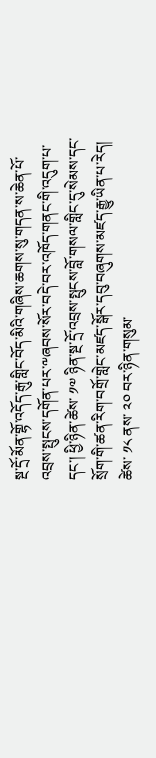སྔ་དྲོ་མོན་གྷོ་འདོད་རྒུ་གླིང་བོད་མིའི་གཞིས་ཆགས་སུ་གདན་ས་ཆེན་པོ་འབྲས་སྤུངས་དགོན་པར་༸ཞབས་སོར་བདེ་བར་འཁོད་གནང་གི་འདུག་པ་དང་། ཕྱི་ཉིན་ཚེས་ ༡༧ ཉིན་སྔ་དྲོ་འབྲས་སྤུངས་བློ་གསལ་གླིང་དུ་སེམས་དང་སྲོག་གི་ཚན་རིག་བགྲོ་གླེང་མཛད་སྒོར་དབུ་བཞུགས་མཛད་རྒྱུ་ཡིན་པ་རེད། ཚེས་ ༡༨ ནས་ ༢༠ བར་ཉིན་གསུམ་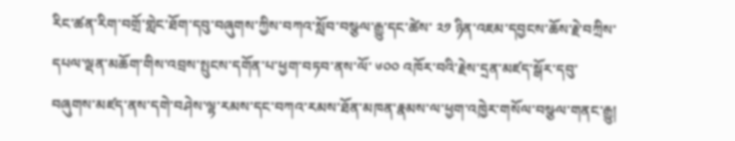རིང་ཚན་རིག་བགྲོ་གླེང་ཐོག་དབུ་བཞུགས་ཀྱིས་བཀའ་སློབ་བསྩལ་རྒྱུ་དང་ཚེས་ ༢༡ ཉིན་འཇམ་དབྱངས་ཆོས་རྗེ་བཀྲིས་དཔལ་ལྡན་མཆོག་གིས་འབྲས་སྤུངས་དགོན་པ་ཕྱག་བཏབ་ནས་ལོ་ ༦༠༠ འཁོར་བའི་རྗེས་དྲན་མཛད་སྒོར་དབུ་བཞུགས་མཛད་ནས་དགེ་བཤེས་ལྷ་རམས་དང་བཀའ་རམས་ཐོན་མཁན་རྣམས་ལ་ཕྱག་འཁྱེར་གསོལ་བསྩལ་གནང་རྒྱུ།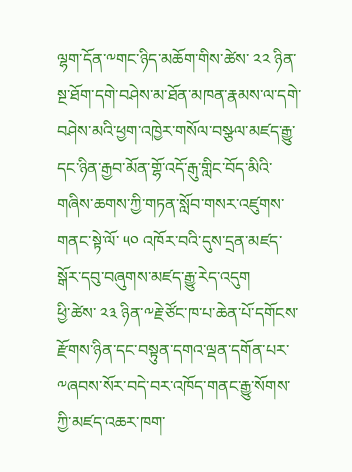ལྷག་དོན་༸གང་ཉིད་མཆོག་གིས་ཚེས་ ༢༢ ཉིན་སྔ་ཐོག་དགེ་བཤེས་མ་ཐོན་མཁན་རྣམས་ལ་དགེ་བཤེས་མའི་ཕྱག་འཁྱེར་གསོལ་བསྩལ་མཛད་རྒྱུ་དང་ཉིན་རྒྱབ་མོན་གྷོ་འདོ་རྒུ་གླིང་བོད་མིའི་གཞིས་ཆགས་ཀྱི་གཏན་སློབ་གསར་འཛུགས་གནང་སྟེ་ལོ་ ༥༠ འཁོར་བའི་དུས་དྲན་མཛད་སྒོར་དབུ་བཞུགས་མཛད་རྒྱུ་རེད་འདུག
ཕྱི་ཚེས་ ༢༣ ཉིན་༸རྗེ་ཙོང་ཁ་པ་ཆེན་པོ་དགོངས་རྫོགས་ཉིན་དང་བསྟུན་དགའ་ལྡན་དགོན་པར་༸ཞབས་སོར་བདེ་བར་འཁོད་གནང་རྒྱུ་སོགས་ཀྱི་མཛད་འཆར་ཁག་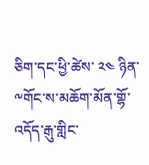ཅིག་དང་ཕྱི་ཚེས་ ༢༤ ཉིན་༸གོང་ས་མཆོག་མོན་གྷོ་འདོད་རྒུ་གླིང་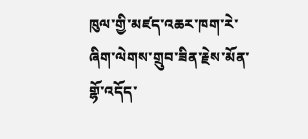ཁུལ་གྱི་མཛད་འཆར་ཁག་རེ་ཞིག་ལེགས་གྲུབ་ཟིན་རྗེས་མོན་གྷོ་འདོད་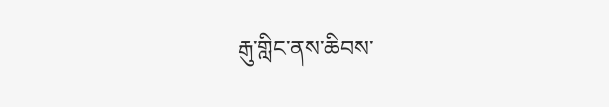རྒུ་གླིང་ནས་ཆིབས་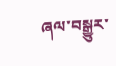ཞལ་བསྒྱུར་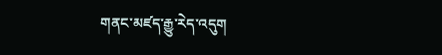གནང་མཛད་རྒྱུ་རེད་འདུག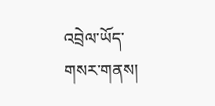འབྲེལ་ཡོད་གསར་གནས།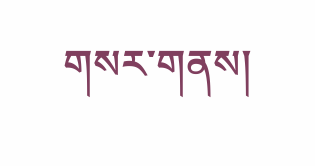གསར་གནས།